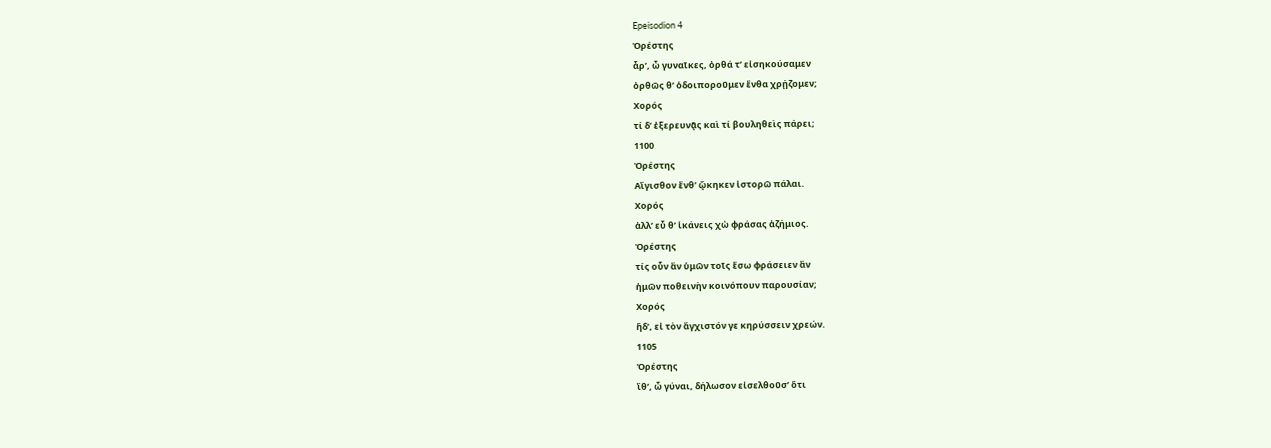Epeisodion 4
Ὀρέστης
ἆρʼ, ὦ γυναῖκες, ὀρθά τʼ εἰσηκούσαμεν
ὀρθῶς θʼ ὁδοιποροῦμεν ἔνθα χρῄζομεν;
Χορός
τί δʼ ἐξερευνᾷς καὶ τί βουληθεὶς πάρει;
1100
Ὀρέστης
Αἴγισθον ἔνθʼ ᾤκηκεν ἱστορῶ πάλαι.
Χορός
ἀλλʼ εὖ θʼ ἱκάνεις χὠ φράσας ἀζήμιος.
Ὀρέστης
τίς οὖν ἂν ὑμῶν τοῖς ἔσω φράσειεν ἂν
ἡμῶν ποθεινὴν κοινόπουν παρουσίαν;
Χορός
ἥδʼ, εἰ τὸν ἄγχιστόν γε κηρύσσειν χρεών.
1105
Ὀρέστης
ἴθʼ, ὦ γύναι, δήλωσον εἰσελθοῦσʼ ὅτι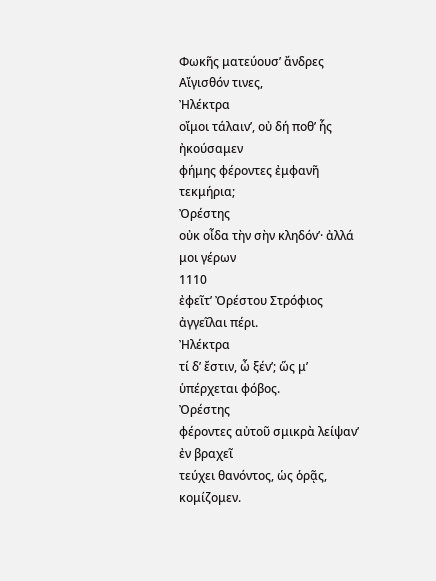Φωκῆς ματεύουσʼ ἄνδρες Αἴγισθόν τινες,
Ἠλέκτρα
οἴμοι τάλαινʼ, οὐ δή ποθʼ ἧς ἠκούσαμεν
φήμης φέροντες ἐμφανῆ τεκμήρια;
Ὀρέστης
οὐκ οἶδα τὴν σὴν κληδόνʼ· ἀλλά μοι γέρων
1110
ἐφεῖτʼ Ὀρέστου Στρόφιος ἀγγεῖλαι πέρι.
Ἠλέκτρα
τί δʼ ἔστιν, ὦ ξένʼ; ὥς μʼ ὑπέρχεται φόβος.
Ὀρέστης
φέροντες αὐτοῦ σμικρὰ λείψανʼ ἐν βραχεῖ
τεύχει θανόντος, ὡς ὁρᾷς, κομίζομεν.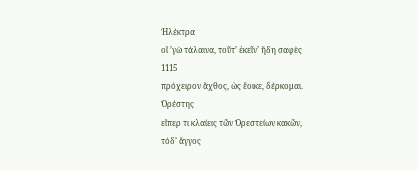Ἠλέκτρα
οἲ ʼγὼ τάλαινα, τοῦτʼ ἐκεῖνʼ ἤδη σαφὲς
1115
πρόχειρον ἄχθος, ὡς ἔοικε, δέρκομαι.
Ὀρέστης
εἴπερ τι κλαίεις τῶν Ὀρεστείων κακῶν,
τόδʼ ἄγγος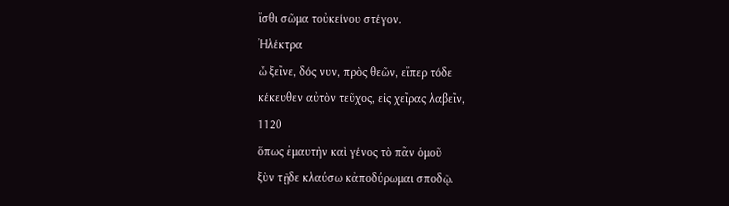ἴσθι σῶμα τοὐκείνου στέγον.
Ἠλέκτρα
ὦ ξεῖνε, δός νυν, πρὸς θεῶν, εἴπερ τόδε
κέκευθεν αὐτὸν τεῦχος, εἰς χεῖρας λαβεῖν,
1120
ὅπως ἐμαυτὴν καὶ γένος τὸ πᾶν ὁμοῦ
ξὺν τῇδε κλαύσω κἀποδύρωμαι σποδῷ.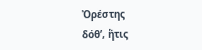Ὀρέστης
δόθʼ, ἥτις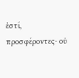ἐστί, προσφέροντες· οὐ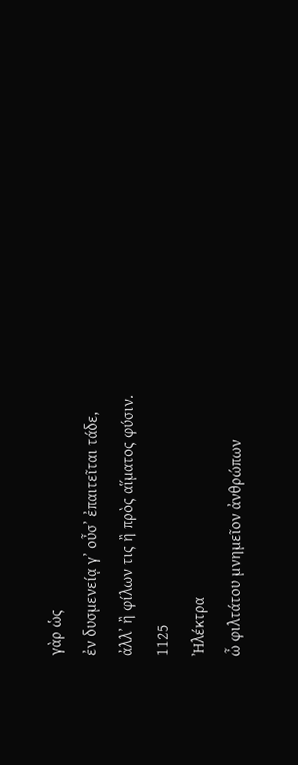γὰρ ὡς
ἐν δυσμενείᾳ γʼ οὖσʼ ἐπαιτεῖται τάδε,
ἀλλʼ ἢ φίλων τις ἢ πρὸς αἵματος φύσιν.
1125
Ἠλέκτρα
ὦ φιλτάτου μνημεῖον ἀνθρώπων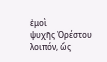ἐμοὶ
ψυχῆς Ὀρέστου λοιπόν, ὥς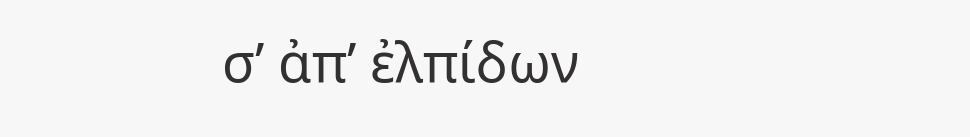σʼ ἀπʼ ἐλπίδων